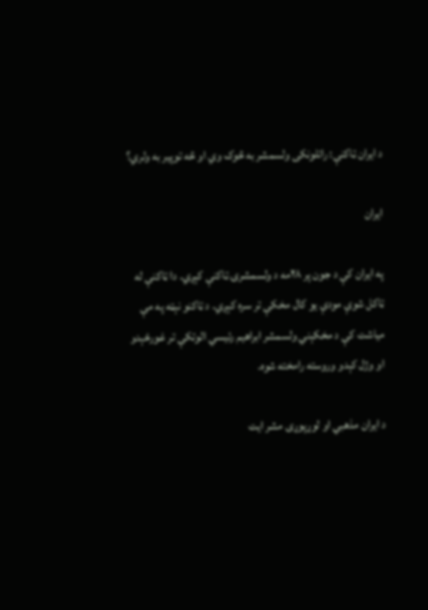د ایران ټاکنې: راتلونکی ولسمشر به څوک وي او څه توپیر به ولري؟

ایران

په ایران کې د جون پر ۲۸مه د ولسمشرۍ ټاکنې کېږي. دا ټاکنې له ټاکل شوې مودې یو کال مخکې تر سره کېږي. د ټاکنو نېټه په مې میاشت کې د مخکېني ولسمشر ابراهیم رئیسي الوتکې تر غورځېدو او وژل کېدو وروسته رامخته شوه.

د ایران مذهبي او لوړپوړی مشر ایت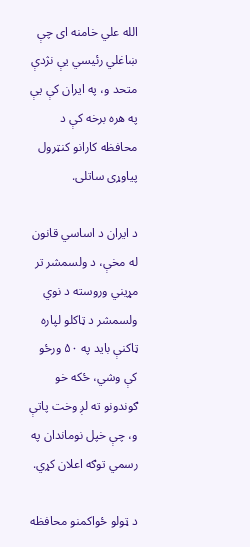الله علي خامنه ای چې ښاغلي رئیسي یې نژدې متحد و، په ایران کې یې په هره برخه کې د محافظه کارانو کنټرول پیاوړی ساتلی.

د ایران د اساسي قانون له مخې، د ولسمشر تر مړیني وروسته د نوي ولسمشر د ټاکلو لپاره ټاکنې باید په ۵۰ ورځو کې وشي، ځکه خو ګوندونو ته لږ وخت پاتې و، چې خپل نوماندان په رسمي توګه اعلان کړي.

د ټولو ځواکمنو محافظه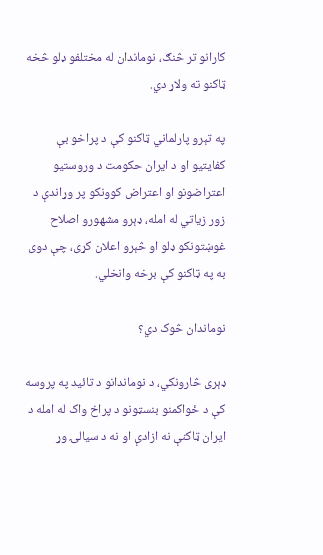کارانو تر څنګ، نوماندان له مختلفو ډلو څخه ټاکنو ته ولاړ دي.

په تېرو پارلماني ټاکنو کې د پراخو بې کفایتیو او د ایران حکومت د وروستیو اعتراضونو او اعتراض کوونکو پر وړاندې د زور زیاتي له امله، ډېرو مشهورو اصلاح غوښتونکو ډلو او څېرو اعلان کړی، چې دوی به په ټاکنو کې برخه وانخلي.

نوماندان څوک دي؟

ډېری څارونکي، د نوماندانو د تائید په پروسه کې د ځواکمنو بنسټونو د پراخ واک له امله د ایران ټاکنې نه ازادې او نه د سیالۍ وړ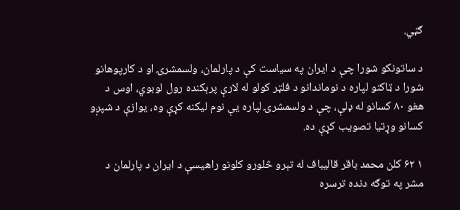ګڼي.

د ساتونکو شورا چې د ایران په سیاست کې د پارلمان، ولسمشرۍ او د کارپوهانو شورا د ټاکنو لپاره د نوماندانو د فلټر کولو له لارې پرېکنده رول لوبوي، اوس د هغو ۸۰ کسانو له ډلې، چې د ولسمشرۍ لپاره یې نوم لیکنه کړې وه، یوازې د شپږو کسانو وړتیا تصویب کړې ده.

۱ ۶۲ کلن محمد باقر قالیباف له تېرو څلورو کلونو راهیسې د ایران د پارلمان د مشر په توګه دنده ترسره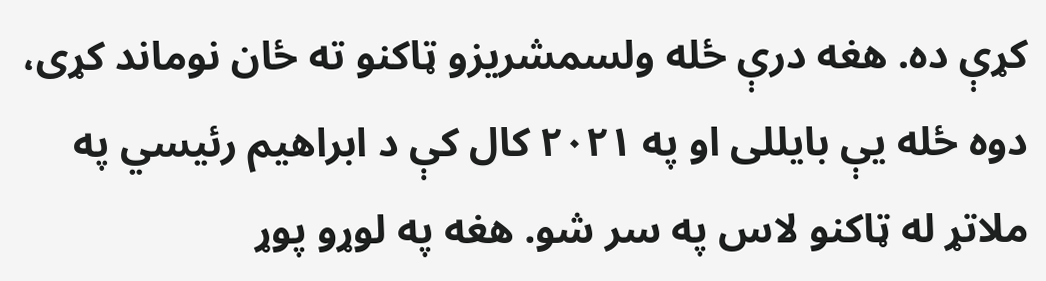کړې ده. هغه درې ځله ولسمشریزو ټاکنو ته ځان نوماند کړی، دوه ځله یې بایللی او په ۲۰۲۱ کال کې د ابراهیم رئیسي په ملاتړ له ټاکنو لاس په سر شو. هغه په لوړو پوړ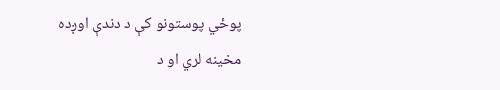پوځي پوستونو کې د دندې اوږده مخینه لري او د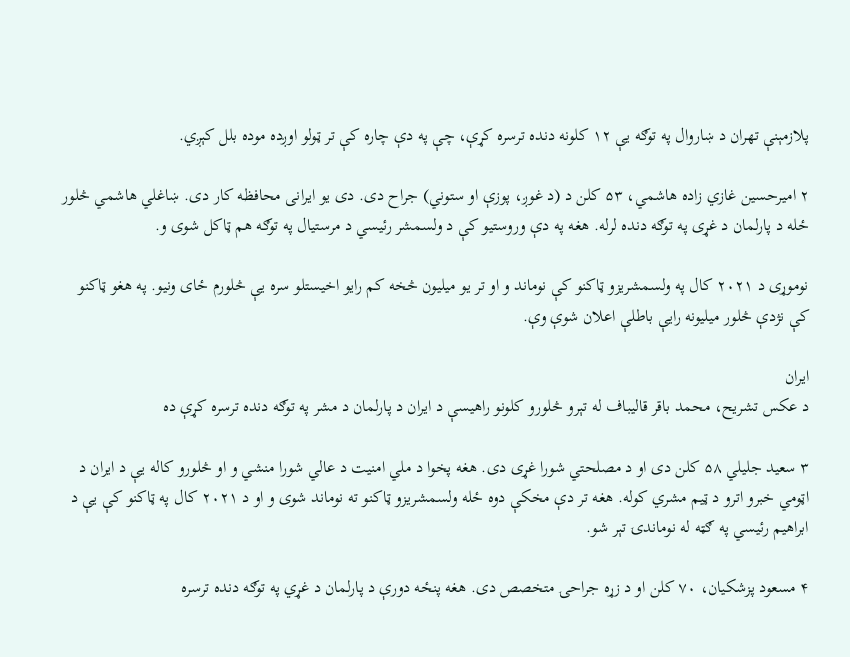پلازمېنې تهران د ښاروال په توګه یې ۱۲ کلونه دنده ترسره کړې، چې په دې چاره کې تر ټولو اوږده موده بلل کېږي.

۲ امیرحسین غازي زاده هاشمي، ۵۳ کلن د (د غوږ، پوزې او ستوني) جراح دی. دی یو ایرانی محافظه کار دی. ښاغلي هاشمي څلور ځله د پارلمان د غړی په توګه دنده لرله. هغه په دې وروستیو کې د ولسمشر رئیسي د مرستیال په توګه هم ټاکل شوی و.

نوموړی د ۲۰۲۱ کال په ولسمشریزو ټاکنو کې نوماند و او تر یو میلیون څخه کم رایو اخیستلو سره یې څلورم ځای ونیو. په هغو ټاکنو کې نژدې څلور میلیونه رایې باطلې اعلان شوې وې.

ایران
د عکس تشریح، محمد باقر قالیباف له تېرو څلورو کلونو راهیسې د ایران د پارلمان د مشر په توګه دنده ترسره کړې ده

۳ سعید جلیلي ۵۸ کلن دی او د مصلحتي شورا غړی دی. هغه پخوا د ملي امنیت د عالي شورا منشي و او څلورو کاله یې د ایران د اټومي خبرو اترو د ټیم مشري کوله. هغه تر دې مخکې دوه ځله ولسمشریزو ټاکنو ته نوماند شوی و او د ۲۰۲۱ کال په ټاکنو کې یې د ابراهیم رئیسي په ګټه له نوماندۍ تېر شو.

۴ مسعود پزشکیان، ۷۰ کلن او د زړه جراحۍ متخصص دی. هغه پنځه دورې د پارلمان د غړي په توګه دنده ترسره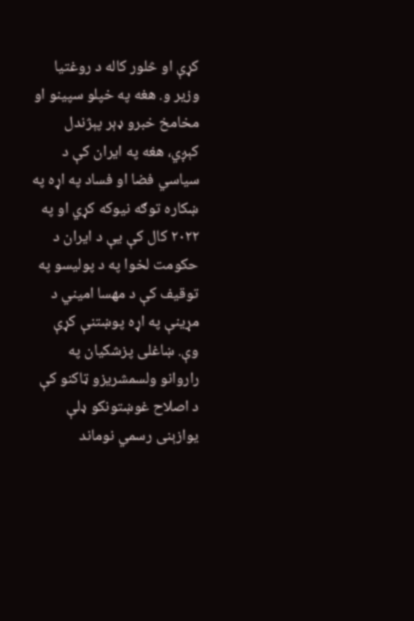کړې او څلور کاله د روغتیا وزیر و. هغه په خپلو سپینو او مخامخ خبرو ډېر پېژندل کېږي، هغه په ایران کې د سیاسي فضا او فساد په اړه په ښکاره توګه نیوکه کړي او په ۲۰۲۲ کال کې یې د ایران د حکومت لخوا په د پولیسو په توقیف کې د مهسا امیني د مړینې په اړه پوښتنې کړې وې. ښاغلی پزشکیان په راروانو ولسمشریزو ټاکنو کې د اصلاح غوښتونکو ډلې یوازېنی رسمي نوماند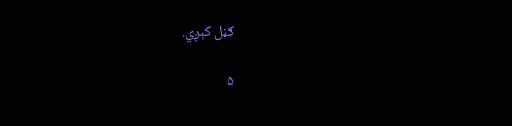ګڼل کېږي.

۵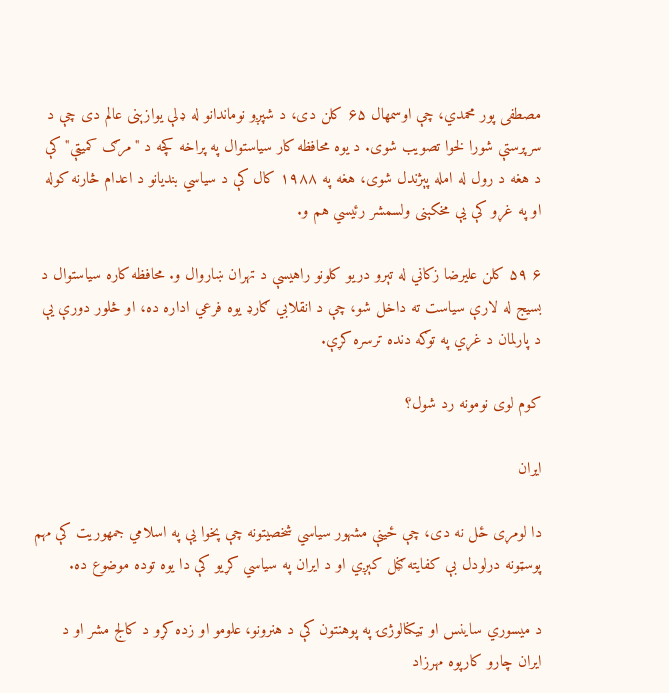مصطفی پور محمدي، چې اوسمهال ۶۵ کلن دی، د شپږو نوماندانو له ډلې یوازېنی عالم دی چې د سرپرستې شورا لخوا تصویب شوی. د یوه محافظه کار سیاستوال په پراخه کچه د "مرګ کمیټې" کې د هغه د رول له امله پېژندل شوی، هغه په ۱۹۸۸ کال کې د سیاسي بندیانو د اعدام څارنه کوله او په غړو کې یې مخکېنی ولسمشر رئیسي هم و.

۶ ۵۹ کلن علیرضا زکاني له تېرو دریو کلونو راهیسې د تهران ښاروال و. محافظه کاره سیاستوال د بسیج له لارې سیاست ته داخل شو، چې د انقلابي ګارډ یوه فرعي اداره ده، او څلور دورې یې د پارلمان د غړي په توګه دنده ترسره کړې.

کوم لوی نومونه رد شول؟

ایران

دا لومړی ځل نه دی، چې ځینې مشهور سیاسي شخصیتونه چې پخوا یې په اسلامي جمهوریت کې مهم پوسټونه درلودل بې کفایته ګڼل کېږي او د ایران په سیاسي کړیو کې دا یوه توده موضوع ده.

د میسوري ساینس او ټیکنالوژۍ په پوهنتون کې د هنرونو، علومو او زده کړو د کالج مشر او د ایران چارو کارپوه مهرزاد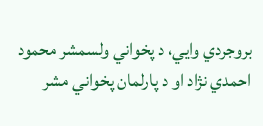بروجردي وايي، د پخواني ولسمشر محمود احمدي نژاد او د پارلمان پخواني مشر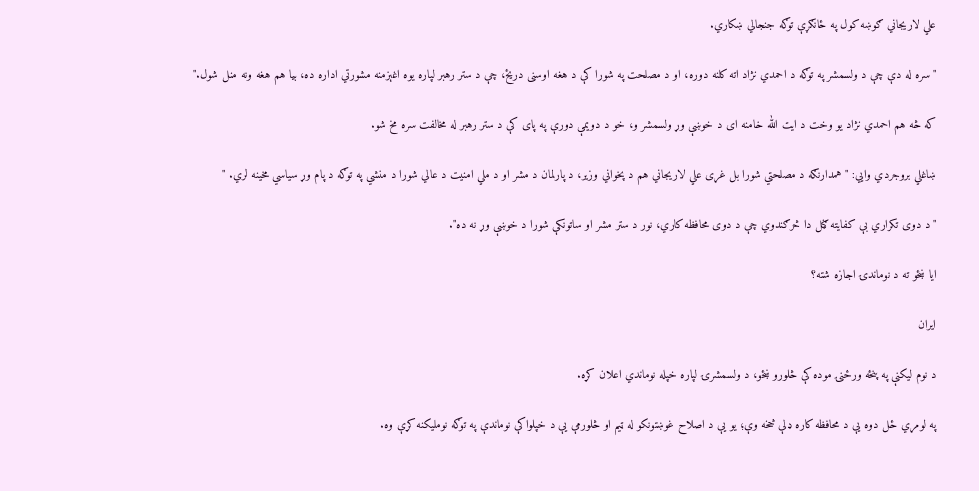علي لاریجاني ګوښه کول په ځانګړې توګه جنجالي ښکاري.

"سره له دې چې د ولسمشر په توګه د احمدي نژاد اته کلنه دوره، او د مصلحت په شورا کې د هغه اوسنی دریځ، چې د ستر رهبر لپاره یوه اغېزمنه مشورتي اداره ده، بیا هم هغه ونه منل شول."

که څه هم احمدي نژاد یو وخت د ایت الله خامنه ای د خوښې وړ ولسمشر و، خو د دویمې دورې په پای کې د ستر رهبر له مخالفت سره مخ شو.

ښاغلي بروجردي وايي: "همدارنګه د مصلحتي شورا بل غړى علي لاريجاني هم د پخواني وزير، د پارلمان د مشر او د ملي امنيت د عالي شورا د منشي په توګه د پام وړ سياسي مخينه لري. "

"د دوی تکراري بې کفایته ګڼل دا څرګندوي چې د دوی محافظه کاري، نور د ستر مشر او ساتونکې شورا د خوښې وړ نه ده".

ایا ښځو ته د نوماندۍ اجازه شته؟

ایران

د نوم لیکنې په پنځه ورځنۍ موده کې څلورو ښځو، د ولسمشرۍ لپاره خپله نوماندي اعلان کړه.

په لومړي ځل دوه یې د محافظه کاره ډلې څخه وې؛ یو یې د اصلاح غوښتونکو له ټیم او څلورمې یې د خپلواکې نوماندې په توګه نوملیکنه کړې وه.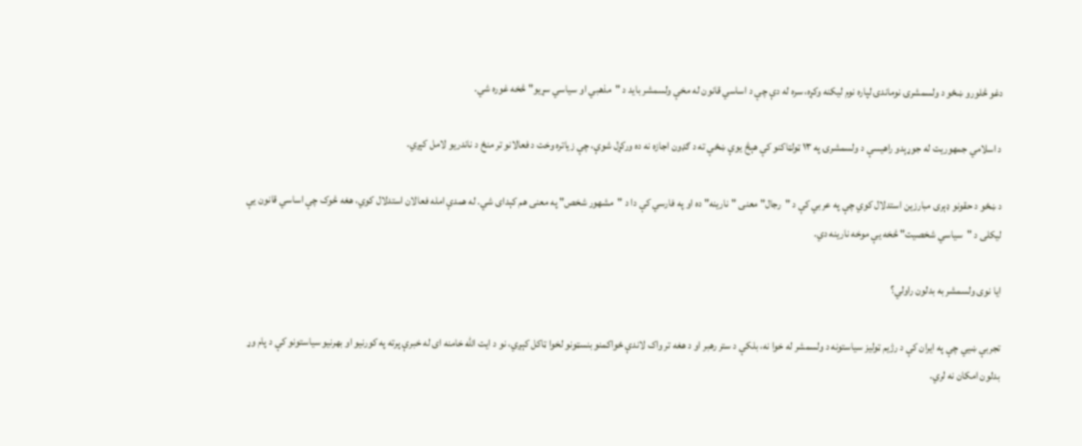دغو څلورو ښځو د ولسمشرۍ نوماندۍ لپاره نوم لیکنه وکړه، سره له دې چې د اساسي قانون له مخې ولسمشر باید د "مذهبي او سیاسي سړیو" څخه غوره شي.

د اسلامي جمهوریت له جوړېدو راهیسې د ولسمشرۍ په ۱۳ ټولټاکنو کې هېڅ یوې ښځې ته د ګډون اجازه نه ده ورکړل شوې، چې زیاتره وخت د فعالانو تر منځ د ناندریو لامل کېږي.

د ښځو د حقونو ډېری مبارزین استدلال کوي چې په عربي کې د "رجال" معنی "نارینه" ده او په فارسي کې دا د "مشهور شخص" په معنی هم کېدای شي. له همدې امله فعالان استدلال کوي، هغه څوک چې اساسي قانون یې لیکلی د "سیاسي شخصیت" څخه یې موخه نارینه دي.

ایا نوی ولسمشر به بدلون راولي؟

تجربې ښيي چې په ایران کې د رژیم ټولیز سیاستونه د ولسمشر له خوا نه، بلکې د ستر رهبر او د هغه تر واک لاندې ځواکمنو بنسټونو لخوا ټاکل کېږي، نو د ایت الله خامنه ای له خبرې پرته په کورنیو او بهرنیو سیاستونو کې د پام وړ بدلون امکان نه لري.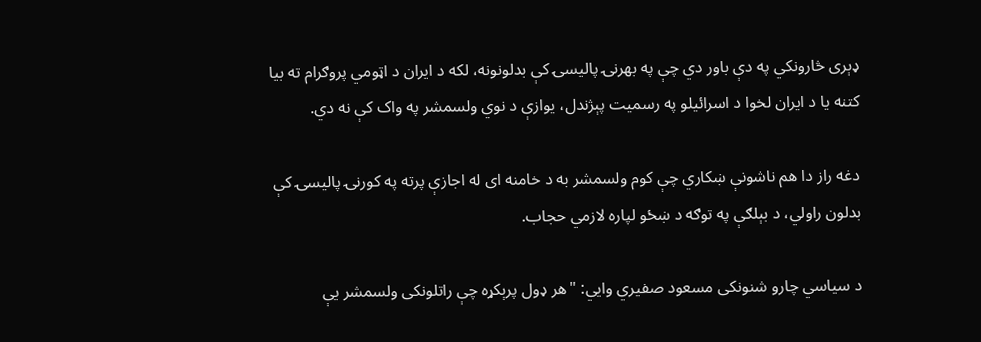ډېری څارونکي په دې باور دي چې په بهرنۍ پالیسۍ کې بدلونونه، لکه د ایران د اټومي پروګرام ته بیا کتنه یا د ایران لخوا د اسرائیلو په رسمیت پېژندل، یوازې د نوي ولسمشر په واک کې نه دي.

دغه راز دا هم ناشونې ښکاري چې کوم ولسمشر به د خامنه ای له اجازې پرته په کورنۍ پالیسۍ کې بدلون راولي، د بېلګې په توګه د ښځو لپاره لازمي حجاب.

د سیاسي چارو شنونکی مسعود صفیري وايي: "هر ډول پرېکړه چې راتلونکی ولسمشر یې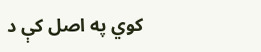کوي په اصل کې د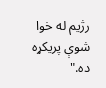رژیم له خوا شوې پریکړه ده."